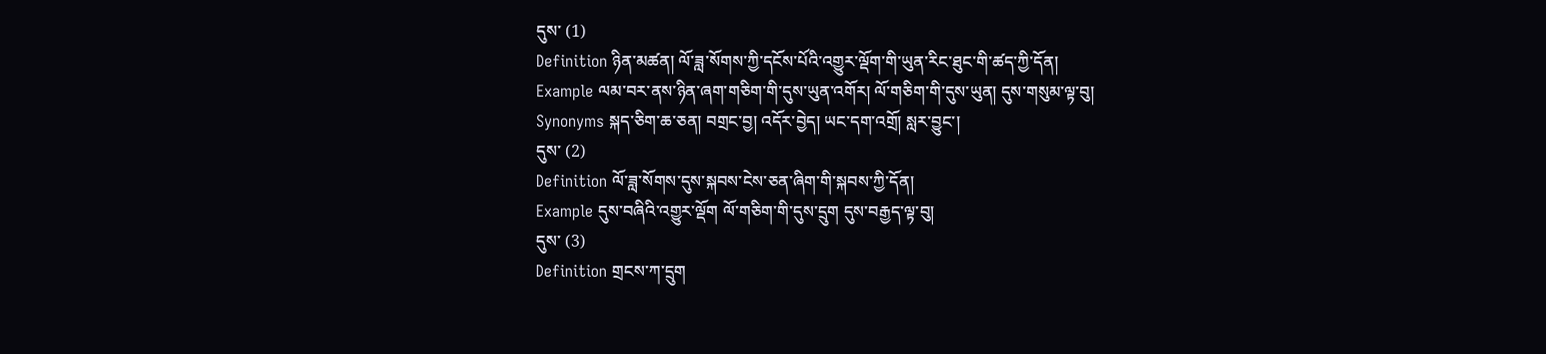དུས་ (1)
Definition ཉིན་མཚན། ལོ་ཟླ་སོགས་ཀྱི་དངོས་པོའི་འགྱུར་ལྡོག་གི་ཡུན་རིང་ཐུང་གི་ཚད་ཀྱི་དོན།
Example ལམ་བར་ནས་ཉིན་ཞག་གཅིག་གི་དུས་ཡུན་འགོར། ལོ་གཅིག་གི་དུས་ཡུན། དུས་གསུམ་ལྟ་བུ།
Synonyms སྐད་ཅིག་ཆ་ཅན། བགྲང་བྱ། འདོར་བྱེད། ཡང་དག་འགྲོ། སླར་བྱུང་།
དུས་ (2)
Definition ལོ་ཟླ་སོགས་དུས་སྐབས་ངེས་ཅན་ཞིག་གི་སྐབས་ཀྱི་དོན།
Example དུས་བཞིའི་འགྱུར་ལྡོག ལོ་གཅིག་གི་དུས་དྲུག དུས་བརྒྱད་ལྟ་བུ།
དུས་ (3)
Definition གྲངས་ཀ་དྲུག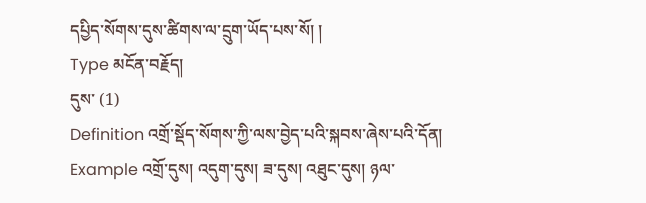དཔྱིད་སོགས་དུས་ཚིགས་ལ་དྲུག་ཡོད་པས་སོ། །
Type མངོན་བརྗོད།
དུས་ (1)
Definition འགྲོ་སྡོད་སོགས་ཀྱི་ལས་བྱེད་པའི་སྐབས་ཞེས་པའི་དོན།
Example འགྲོ་དུས། འདུག་དུས། ཟ་དུས། འཐུང་དུས། ཉལ་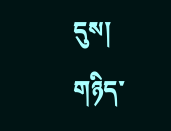དུས། གཉིད་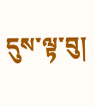དུས་ལྟ་བུ།